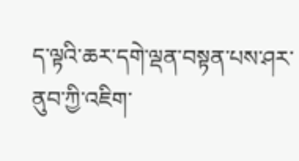ད་ལྟའི་ཆར་དགེ་ལྡན་བསྟན་པས་ཤར་ནུབ་ཀྱི་འཇིག་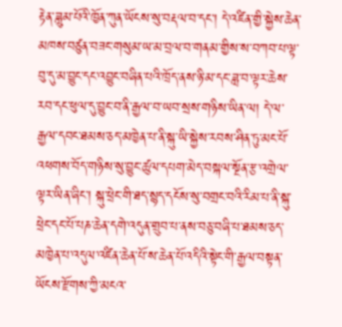རྟེན་ཟླུམ་པོའི་ཁྱོན་ཀུན་ཡོངས་སུ་བརྡལ་བ་དང་། དེ་འཛིན་གྱི་སྐྱེས་ཆེན་མཁས་བཙུན་བཟང་གསུམ་ཡ་མ་བྲལ་བ་གནམ་གྱིས་ས་བཀབ་པ་ལྟ་བུ་དུ་མ་བྱུང་དང་འབྱུང་བཞིན་པའི་ཁྲོད་ནས་ཉི་མ་དང་ཟླ་བ་ལྟར་ཆེས་རབ་དང་ཕུལ་དུ་བྱུང་བ་ནི་རྒྱལ་བ་ཡབ་སྲས་གཉིས་ཡིན་ལ། དེ་ལ་རྒྱལ་དབང་ཐམས་ཅད་མཁྱེན་པ་ནི་སྐུ་ཡི་སྐྱེས་རབས་ཤིན་ཏུ་མང་པོ་འཕགས་བོད་གཉིས་སུ་བྱུང་ཚུལ་དཔག་མེད་བསྐལ་སྔོན་རྩ་འགྲེལ་ལྟར་ཡིན་ཞིང་། སྐུ་ཕྲེང་གི་ཐད་སྙད་དངོས་སུ་བགྲང་བའི་རིམ་པ་ནི་སྐུ་ཕྲེང་དང་པོ་པཎ་ཆེན་དགེ་འདུན་གྲུབ་པ་ནས་བཅུ་བཞི་པ་ཐམས་ཅད་མཁྱེན་པ་འདུལ་འཛིན་ཆེན་པོ་ས་ཆེན་པོ་འདིའི་སྟེང་གི་རྒྱལ་བསྟན་ཡོངས་རྫོགས་ཀྱི་མངའ་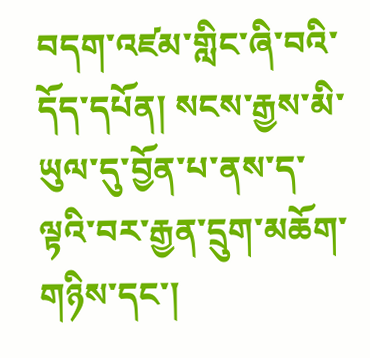བདག་འཛམ་གླིང་ཞི་བའི་དོད་དཔོན། སངས་རྒྱས་མི་ཡུལ་དུ་བྱོན་པ་ནས་ད་ལྟའི་བར་རྒྱན་དྲུག་མཆོག་གཉིས་དང་།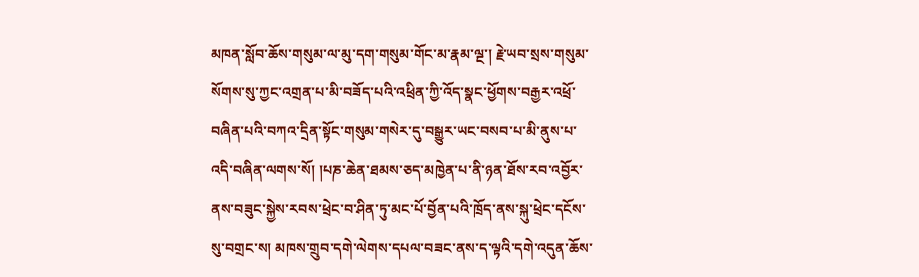མཁན་སློབ་ཆོས་གསུམ་ལ་མུ་དག་གསུམ་གོང་མ་རྣམ་ལྔ་། རྗེ་ཡབ་སྲས་གསུམ་སོགས་སུ་ཀྱང་འགྲན་པ་མི་བཟོད་པའི་འཕྲིན་ཀྱི་འོད་སྣང་ཕྱོགས་བརྒྱར་འཕྲོ་བཞིན་པའི་བཀའ་དྲིན་སྟོང་གསུམ་གསེར་དུ་བསྒྱུར་ཡང་བསབ་པ་མི་ནུས་པ་འདི་བཞིན་ལགས་སོ། །པཎ་ཆེན་ཐམས་ཅད་མཁྱེན་པ་ནི་ཉན་ཐོས་རབ་འབྱོར་ནས་བཟུང་སྐྱེས་རབས་ཕྲེང་བ་ཤིན་ཏུ་མང་པོ་བྱོན་པའི་ཁྲོད་ནས་སྐུ་ཕྲེང་དངོས་སུ་བགྲང་ས། མཁས་གྲུབ་དགེ་ལེགས་དཔལ་བཟང་ནས་ད་ལྟའི་དགེ་འདུན་ཆོས་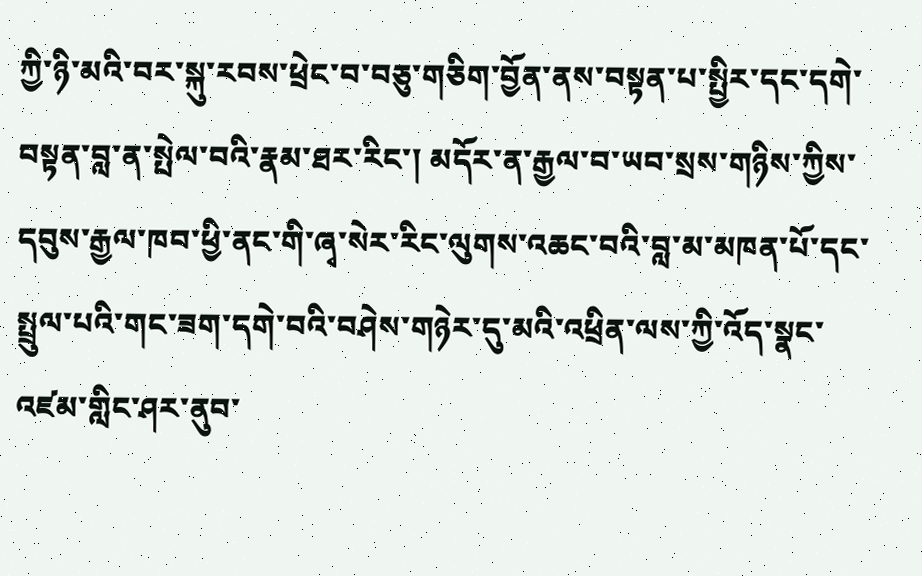ཀྱི་ཉི་མའི་བར་སྐུ་རབས་ཕྲེང་བ་བཅུ་གཅིག་བྱོན་ནས་བསྟན་པ་སྤྱིར་དང་དགེ་བསྟན་བླ་ན་སྤེལ་བའི་རྣམ་ཐར་རིང་། མདོར་ན་རྒྱལ་བ་ཡབ་སྲས་གཉིས་ཀྱིས་དབུས་རྒྱལ་ཁབ་ཕྱི་ནང་གི་ཞྭ་སེར་རིང་ལུགས་འཆང་བའི་བླ་མ་མཁན་པོ་དང་སྤྲུལ་པའི་གང་ཟག་དགེ་བའི་བཤེས་གཉེར་དུ་མའི་འཕྲིན་ལས་ཀྱི་འོད་སྣང་འཛམ་གླིང་ཤར་ནུབ་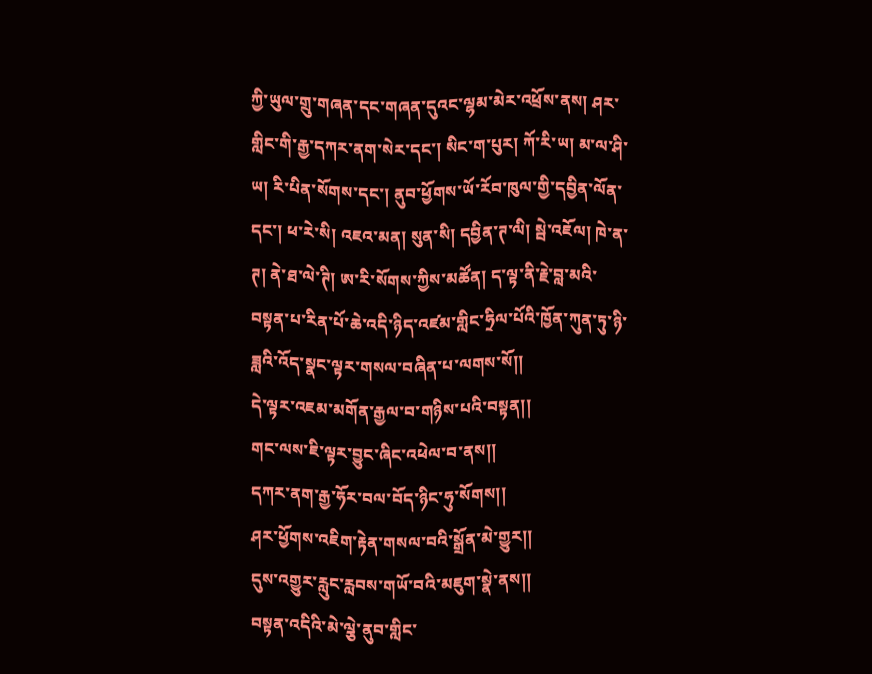ཀྱི་ཡུལ་གྲུ་གཞན་དང་གཞན་དུའང་ལྷམ་མེར་འཕྲོས་ནས། ཤར་གླིང་གི་རྒྱ་དཀར་ནག་སེར་དང་། སིང་ག་པུར། ཀོ་རི་ཡ། མ་ལ་ཤི་ཡ། རི་པིན་སོགས་དང་། ནུབ་ཕྱོགས་ཡོ་རོབ་ཁུལ་གྱི་དབྱིན་ལོན་དང་། ཕ་རེ་སི། འཇའ་མན། སུན་སི། དབྱིན་ཊ་ལི། སྦེ་འཇོལ། ཁེ་ན་ཊ། ནེ་ཐ་ལེ་ཊི། ཨ་རི་སོགས་ཀྱིས་མཚོན། ད་ལྟ་ནི་རྗེ་བླ་མའི་བསྟན་པ་རིན་པོ་ཆེ་འདི་ཉིད་འཛམ་གླིང་ཧྲིལ་པོའི་ཁྱོན་ཀུན་ཏུ་ཉི་ཟླའི་འོད་སྣང་ལྟར་གསལ་བཞིན་པ་ལགས་སོ།།
དེ་ལྟར་འཇམ་མགོན་རྒྱལ་བ་གཉིས་པའི་བསྟན།།
གང་ལས་ཇི་ལྟར་བྱུང་ཞིང་འཕེལ་བ་ནས།།
དཀར་ནག་རྒྱ་ཧོར་བལ་བོད་ཉིང་ཧུ་སོགས།།
ཤར་ཕྱོགས་འཇིག་རྟེན་གསལ་བའི་སྒྲོན་མེ་གྱུར།།
དུས་འགྱུར་རླུང་རླབས་གཡོ་བའི་མཇུག་སྣེ་ནས།།
བསྟན་འདིའི་མེ་ལྕེ་ནུབ་གླིང་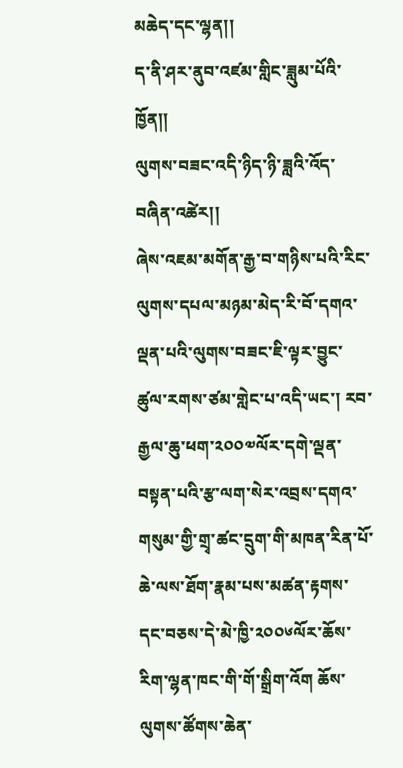མཆེད་དང་ལྷན།།
ད་ནི་ཤར་ནུབ་འཛམ་གླིང་ཟླུམ་པོའི་ཁྱོན།།
ལུགས་བཟང་འདི་ཉིད་ཉི་ཟླའི་འོད་བཞིན་འཚེར།།
ཞེས་འཇམ་མགོན་རྒྱ་བ་གཉིས་པའི་རིང་ལུགས་དཔལ་མཉམ་མེད་རི་བོ་དགའ་ལྡན་པའི་ལུགས་བཟང་ཇི་ལྟར་བྱུང་ཚུལ་རགས་ཙམ་གླེང་པ་འདི་ཡང་། རབ་རྒྱལ་ཆུ་ཕག་༢༠༠༧ལོར་དགེ་ལྡན་བསྟན་པའི་རྩ་ལག་སེར་འབྲས་དགའ་གསུམ་གྱི་གྲྭ་ཚང་དྲུག་གི་མཁན་རིན་པོ་ཆེ་ལས་ཐོག་རྣམ་པས་མཚན་རྟགས་དང་བཅས་དེ་མེ་ཁྱི་༢༠༠༦ལོར་ཆོས་རིག་ལྷན་ཁང་གི་གོ་སྒྲིག་འོག ཆོས་ལུགས་ཚོགས་ཆེན་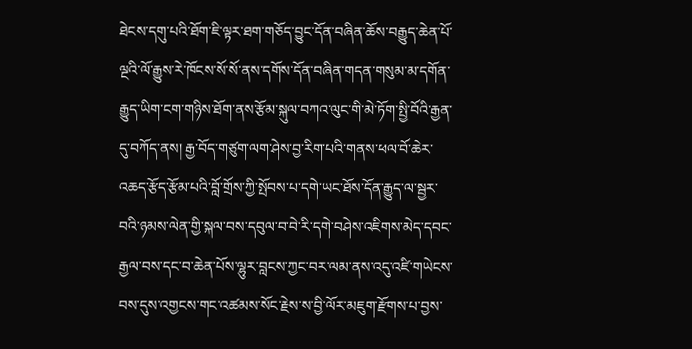ཐེངས་དགུ་པའི་ཐོག་ཇི་ལྟར་ཐག་གཅོད་བྱུང་དོན་བཞིན་ཆོས་བརྒྱུད་ཆེན་པོ་ལྔའི་ལོ་རྒྱུས་རེ་ཁོངས་སོ་སོ་ནས་དགོས་དོན་བཞིན་གདན་གསུམ་མ་དགོན་རྒྱུད་ཡིག་ངག་གཉིས་ཐོག་ནས་རྩོམ་སྐུལ་བཀའ་ལུང་གི་མེ་ཏོག་སྤྱི་བོའི་རྒྱན་དུ་བཀོད་ནས། རྒྱ་བོད་གཙུག་ལག་ཤེས་བྱ་རིག་པའི་གནས་ཕལ་བོ་ཆེར་འཆད་རྩོད་རྩོམ་པའི་བློ་གྲོས་ཀྱི་སྤོབས་པ་དགེ་ཡང་ཐོས་དོན་རྒྱུད་ལ་སྦྱར་བའི་ཉམས་ལེན་གྱི་སྐལ་བས་དབུལ་བ་བེ་རི་དགེ་བཤེས་འཇིགས་མེད་དབང་རྒྱལ་བས་དང་བ་ཆེན་པོས་ལྷུར་བླངས་ཀྱང་བར་ལམ་ནས་འདུ་འཛི་གཡེངས་བས་དུས་འགྱངས་གང་འཚམས་སོང་རྗེས་ས་བྱི་ལོར་མཇུག་རྫོགས་པ་བྱས་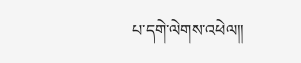པ་དགེ་ལེགས་འཕེལ།།